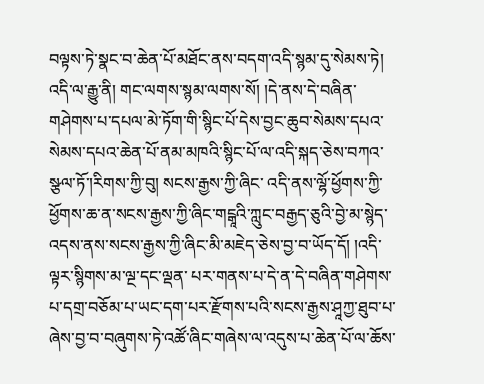བལྟས་ཏེ་སྣང་བ་ཆེན་པོ་མཐོང་ནས་བདག་འདི་སྙམ་དུ་སེམས་ཏེ། འདི་ལ་རྒྱུ་ནི། གང་ལགས་སྙམ་ལགས་སོ། །དེ་ནས་དེ་བཞིན་ གཤེགས་པ་དཔལ་མེ་ཏོག་གི་སྙིང་པོ་དེས་བྱང་ཆུབ་སེམས་དཔའ་སེམས་དཔའ་ཆེན་པོ་ནམ་མཁའི་སྙིང་པོ་ལ་འདི་སྐད་ཅེས་བཀའ་སྩལ་ཏོ་།རིགས་ཀྱི་བུ། སངས་རྒྱས་ཀྱི་ཞིང་ འདི་ནས་ལྷོ་ཕྱོགས་ཀྱི་ཕྱོགས་ཆ་ན་སངས་རྒྱས་ཀྱི་ཞིང་གངྒཱའི་ཀླུང་བརྒྱད་ཅུའི་བྱེ་མ་སྙེད་འདས་ནས་སངས་རྒྱས་ཀྱི་ཞིང་མི་མཇེད་ཅེས་བྱ་བ་ཡོད་དོ། །འདི་ལྟར་སྙིགས་མ་ལྔ་དང་ལྡན་ པར་གནས་པ་དེ་ན་དེ་བཞིན་གཤེགས་པ་དགྲ་བཅོམ་པ་ཡང་དག་པར་རྫོགས་པའི་སངས་རྒྱས་ཤཱཀྱ་ཐུབ་པ་ཞེས་བྱ་བ་བཞུགས་ཏེ་འཚོ་ཞིང་གཞེས་ལ་འདུས་པ་ཆེན་པོ་ལ་ཆོས་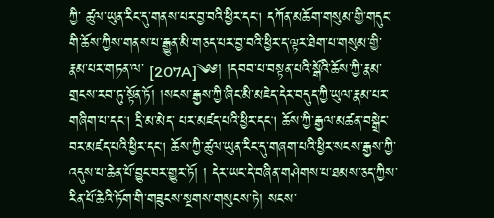ཀྱི་ ཚུལ་ཡུན་རིང་དུ་གནས་པར་བྱ་བའི་ཕྱིར་དང། དཀོན་མཆོག་གསུམ་གྱི་གདུང་གི་ཆོས་ཀྱིས་གནས་པ་རྒྱུན་མི་གཅད་པར་བྱ་བའི་ཕྱིར་ད་ལྟར་ཐེག་པ་གསུམ་གྱི་རྣམ་པར་གཏན་ལ་ [207A]༄༅། །དབབ་པ་བསྟན་པའི་སྒོའི་ཆོས་ཀྱི་རྣམ་གྲངས་རབ་ཏུ་སྟོན་ཏོ། །སངས་རྒྱས་ཀྱི་ཞིང་མི་མཇེད་དེར་བདུད་ཀྱི་ཡུལ་རྣམ་པར་གཞིག་པ་དང། དྲི་མ་མེད་ པར་མཛད་པའི་ཕྱིར་དང། ཆོས་ཀྱི་རྒྱལ་མཚན་བསྒྲེང་བར་མཛད་པའི་ཕྱིར་དང། ཆོས་ཀྱི་ཚུལ་ཡུན་རིང་དུ་གཞག་པའི་ཕྱིར་སངས་རྒྱས་ཀྱི་འདུས་པ་ཆེན་པོ་བྱུང་བར་གྱུར་ཏོ། ། དེར་ཡང་དེ་བཞིན་གཤེགས་པ་ཐམས་ཅད་ཀྱིས་རིན་པོ་ཆེའི་ཏོག་གི་གཟུངས་སྔགས་གསུངས་ཏེ། སངས་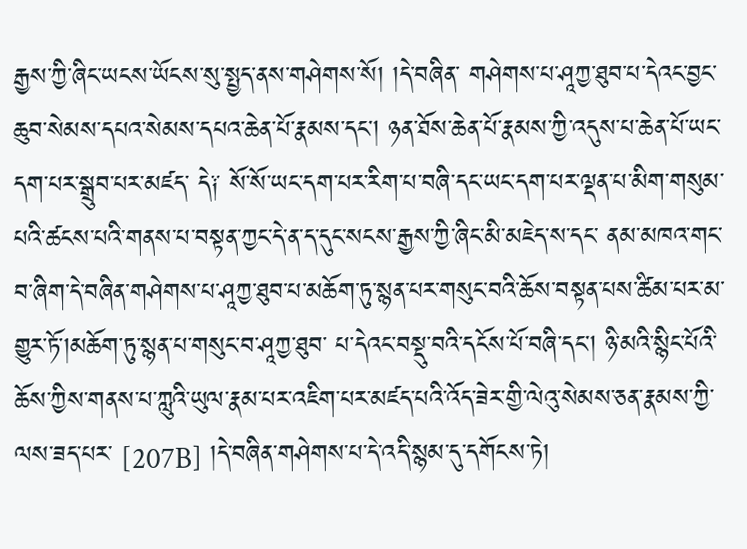རྒྱས་ཀྱི་ཞིང་ཡངས་ཡོངས་སུ་སྤྱད་ནས་གཤེགས་སོ། །དེ་བཞིན་ གཤེགས་པ་ཤཱཀྱ་ཐུབ་པ་དེའང་བྱང་ཆུབ་སེམས་དཔའ་སེམས་དཔའ་ཆེན་པོ་རྣམས་དང། ཉན་ཐོས་ཆེན་པོ་རྣམས་ཀྱི་འདུས་པ་ཆེན་པོ་ཡང་དག་པར་སྒྲུབ་པར་མཛད་ དེ༑ སོ་སོ་ཡང་དག་པར་རིག་པ་བཞི་དང་ཡང་དག་པར་ལྡན་པ་མིག་གསུམ་པའི་ཚངས་པའི་གནས་པ་བསྟན་ཀྱང་དེ་ན་ད་དུང་སངས་རྒྱས་ཀྱི་ཞིང་མི་མཇེད་ས་དང་ ནམ་མཁའ་གང་བ་ཞིག་དེ་བཞིན་གཤེགས་པ་ཤཱཀྱ་ཐུབ་པ་མཆོག་ཏུ་སྙན་པར་གསུང་བའི་ཆོས་བསྟན་པས་ཚིམ་པར་མ་གྱུར་ཏོ་།མཆོག་ཏུ་སྙན་པ་གསུང་བ་ཤཱཀྱ་ཐུབ་ པ་དེའང་བསྡུ་བའི་དངོས་པོ་བཞི་དང། ཉི་མའི་སྙིང་པོའི་ཆོས་ཀྱིས་གནས་པ་ཀླུའི་ཡུལ་རྣམ་པར་འཇིག་པར་མཛད་པའི་འོད་ཟེར་གྱི་ལེའུ་སེམས་ཅན་རྣམས་ཀྱི་ལས་ཟད་པར་ [207B] །དེ་བཞིན་གཤེགས་པ་དེ་འདི་སྙམ་དུ་དགོངས་ཏེ།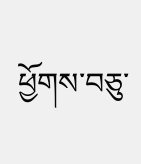ཕྱོགས་བཅུ་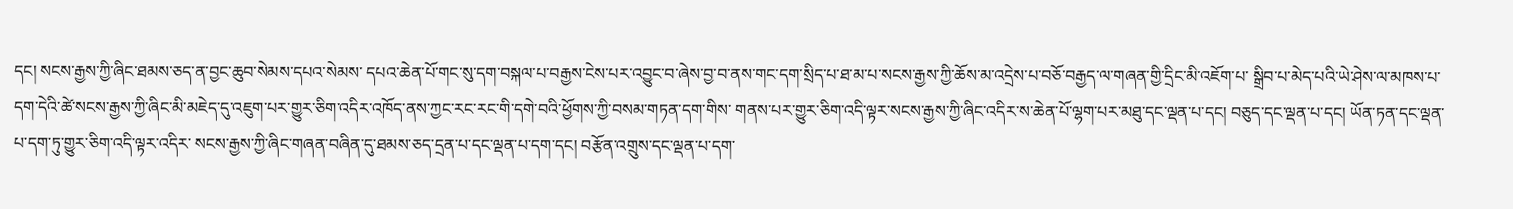དང། སངས་རྒྱས་ཀྱི་ཞིང་ཐམས་ཅད་ན་བྱང་ཆུབ་སེམས་དཔའ་སེམས་ དཔའ་ཆེན་པོ་གང་སུ་དག་བསྐལ་པ་བརྒྱས་ངེས་པར་འབྱུང་བ་ཞེས་བྱ་བ་ནས་གང་དག་སྲིད་པ་ཐ་མ་པ་སངས་རྒྱས་ཀྱི་ཆོས་མ་འདྲེས་པ་བཅོ་བརྒྱད་ལ་གཞན་གྱི་དྲིང་མི་འཇོག་པ་ སྒྲིབ་པ་མེད་པའི་ཡེ་ཤེས་ལ་མཁས་པ་དག་དེའི་ཚེ་སངས་རྒྱས་ཀྱི་ཞིང་མི་མཇེད་དུ་འཇུག་པར་གྱུར་ཅིག་འདིར་འཁོད་ནས་ཀྱང་རང་རང་གི་དགེ་བའི་ཕྱོགས་ཀྱི་བསམ་གཏན་དག་གིས་ གནས་པར་གྱུར་ཅིག་འདི་ལྟར་སངས་རྒྱས་ཀྱི་ཞིང་འདིར་ས་ཆེན་པོ་ལྷག་པར་མཐུ་དང་ལྡན་པ་དང། བཅུད་དང་ལྡན་པ་དང། ཡོན་ཏན་དང་ལྡན་པ་དག་ཏུ་གྱུར་ཅིག་འདི་ལྟར་འདིར་ སངས་རྒྱས་ཀྱི་ཞིང་གཞན་བཞིན་དུ་ཐམས་ཅད་དྲན་པ་དང་ལྡན་པ་དག་དང། བརྩོན་འགྲུས་དང་ལྡན་པ་དག་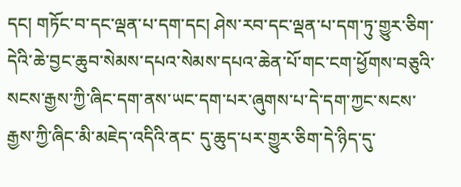དང། གཏོང་བ་དང་ལྡན་པ་དག་དང། ཤེས་རབ་དང་ལྡན་པ་དག་ཏུ་གྱུར་ཅིག་ དེའི་ཆེ་བྱང་ཆུབ་སེམས་དཔའ་སེམས་དཔའ་ཆེན་པོ་གང་ངག་ཕྱོགས་བཅུའི་སངས་རྒྱས་ཀྱི་ཞིང་དག་ནས་ཡང་དག་པར་ཞུགས་པ་དེ་དག་ཀྱང་སངས་རྒྱས་ཀྱི་ཞིང་མི་མཇེད་འདིའི་ནང་ དུ་ཆུད་པར་གྱུར་ཅིག་དེ་ཉིད་དུ་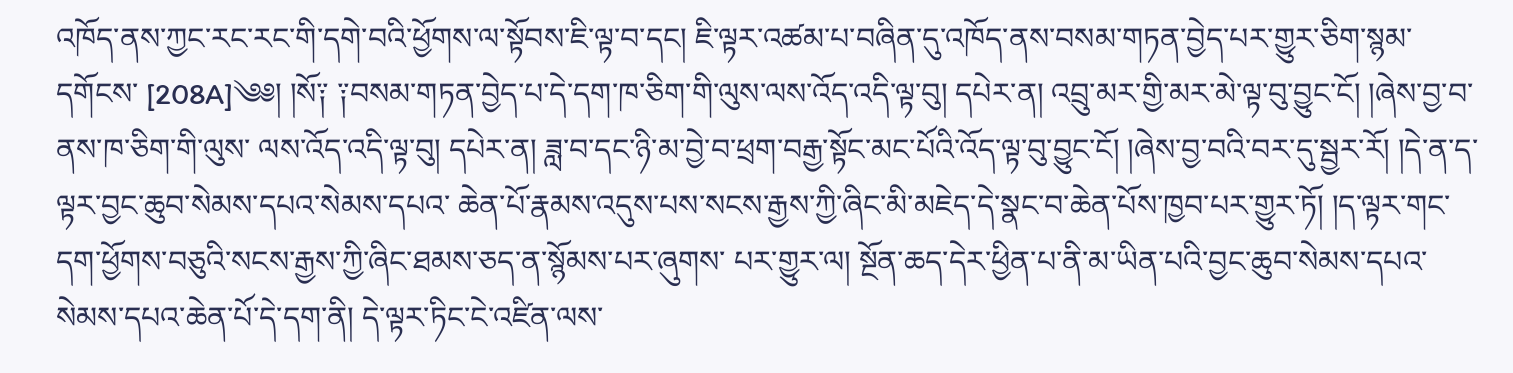འཁོད་ནས་ཀྱང་རང་རང་གི་དགེ་བའི་ཕྱོགས་ལ་སྟོབས་ཇི་ལྟ་བ་དང། ཇི་ལྟར་འཚམ་པ་བཞིན་དུ་འཁོད་ནས་བསམ་གཏན་བྱེད་པར་གྱུར་ཅིག་སྙམ་དགོངས་ [208A]༄༅། །སོ༑ ༑བསམ་གཏན་བྱེད་པ་དེ་དག་ཁ་ཅིག་གི་ལུས་ལས་འོད་འདི་ལྟ་བུ། དཔེར་ན། འབྲུ་མར་གྱི་མར་མེ་ལྟ་བུ་བྱུང་ངོ། །ཞེས་བྱ་བ་ནས་ཁ་ཅིག་གི་ལུས་ ལས་འོད་འདི་ལྟ་བུ། དཔེར་ན། ཟླ་བ་དང་ཉི་མ་བྱེ་བ་ཕྲག་བརྒྱ་སྟོང་མང་པོའི་འོད་ལྟ་བུ་བྱུང་ངོ། །ཞེས་བྱ་བའི་བར་དུ་སྦྱར་རོ། །དེ་ན་ད་ལྟར་བྱང་ཆུབ་སེམས་དཔའ་སེམས་དཔའ་ ཆེན་པོ་རྣམས་འདུས་པས་སངས་རྒྱས་ཀྱི་ཞིང་མི་མཇེད་དེ་སྣང་བ་ཆེན་པོས་ཁྱབ་པར་གྱུར་ཏོ། །ད་ལྟར་གང་དག་ཕྱོགས་བཅུའི་སངས་རྒྱས་ཀྱི་ཞིང་ཐམས་ཅད་ན་སྙོམས་པར་ཞུགས་ པར་གྱུར་ལ། སྔོན་ཆད་དེར་ཕྱིན་པ་ནི་མ་ཡིན་པའི་བྱང་ཆུབ་སེམས་དཔའ་སེམས་དཔའ་ཆེན་པོ་དེ་དག་ནི། དེ་ལྟར་ཏིང་ངེ་འཛིན་ལས་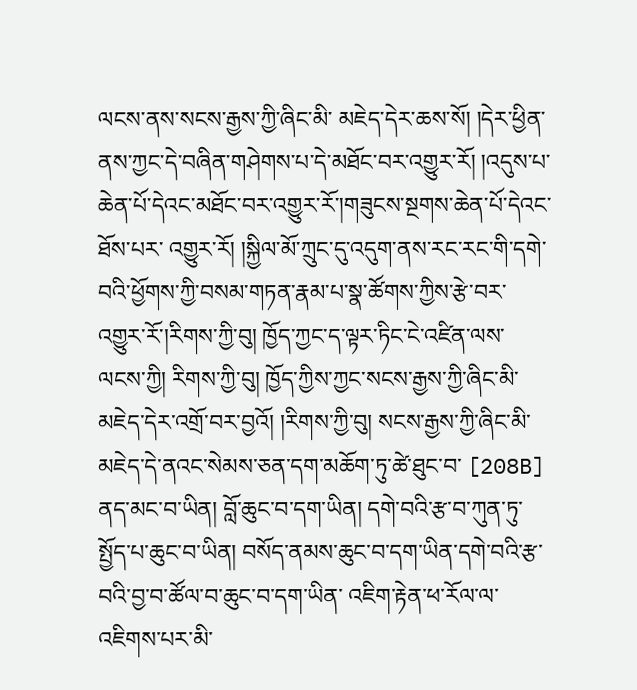ལངས་ནས་སངས་རྒྱས་ཀྱི་ཞིང་མི་ མཇེད་དེར་ཆས་སོ། །དེར་ཕྱིན་ནས་ཀྱང་དེ་བཞིན་གཤེགས་པ་དེ་མཐོང་བར་འགྱུར་རོ། །འདུས་པ་ཆེན་པོ་དེའང་མཐོང་བར་འགྱུར་རོ་།གཟུངས་སྔགས་ཆེན་པོ་དེའང་ཐོས་པར་ འགྱུར་རོ། །སྐྱིལ་མོ་ཀྲུང་དུ་འདུག་ནས་རང་རང་གི་དགེ་བའི་ཕྱོགས་ཀྱི་བསམ་གཏན་རྣམ་པ་སྣ་ཚོགས་ཀྱིས་རྩེ་བར་འགྱུར་རོ་།རིགས་ཀྱི་བུ། ཁྱོད་ཀྱང་ད་ལྟར་ཏིང་ངེ་འཛིན་ལས་ ལངས་ཀྱི། རིགས་ཀྱི་བུ། ཁྱོད་ཀྱིས་ཀྱང་སངས་རྒྱས་ཀྱི་ཞིང་མི་མཇེད་དེར་འགྲོ་བར་བྱའོ། །རིགས་ཀྱི་བུ། སངས་རྒྱས་ཀྱི་ཞིང་མི་མཇེད་དེ་ནའང་སེམས་ཅན་དག་མཆོག་ཏུ་ཚེ་ཐུང་བ་ [208B] ནད་མང་བ་ཡིན། བློ་ཆུང་བ་དག་ཡིན། དགེ་བའི་རྩ་བ་ཀུན་ཏུ་སྤྱོད་པ་ཆུང་བ་ཡིན། བསོད་ནམས་ཆུང་བ་དག་ཡིན་དགེ་བའི་རྩ་བའི་བྱ་བ་ཚོལ་བ་ཆུང་བ་དག་ཡིན་ འཇིག་རྟེན་ཕ་རོལ་ལ་འཇིགས་པར་མི་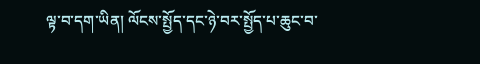ལྟ་བ་དག་ཡིན། ལོངས་སྤྱོད་དང་ཉེ་བར་སྤྱོད་པ་ཆུང་བ་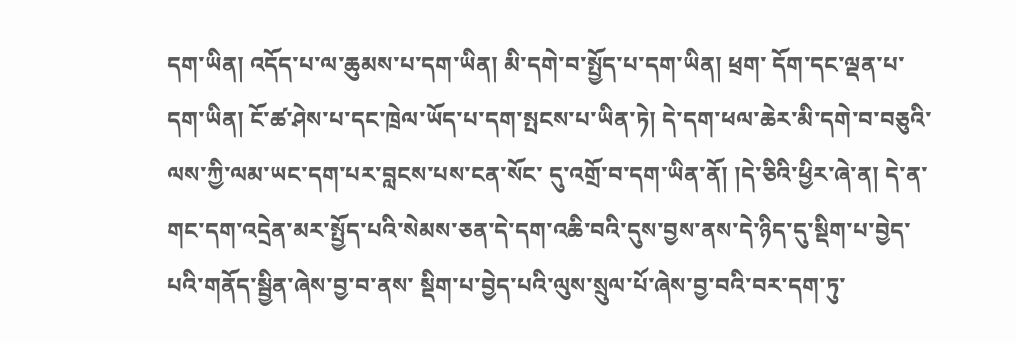དག་ཡིན། འདོད་པ་ལ་ཆུམས་པ་དག་ཡིན། མི་དགེ་བ་སྤྱོད་པ་དག་ཡིན། ཕྲག་ དོག་དང་ལྡན་པ་དག་ཡིན། ངོ་ཚ་ཤེས་པ་དང་ཁྲེལ་ཡོད་པ་དག་སྤངས་པ་ཡིན་ཏེ། དེ་དག་ཕལ་ཆེར་མི་དགེ་བ་བཅུའི་ལས་ཀྱི་ལམ་ཡང་དག་པར་བླངས་པས་ངན་སོང་ དུ་འགྲོ་བ་དག་ཡིན་ནོ། །དེ་ཅིའི་ཕྱིར་ཞེ་ན། དེ་ན་གང་དག་འདྲེན་མར་སྤྱོད་པའི་སེམས་ཅན་དེ་དག་འཆི་བའི་དུས་བྱས་ནས་དེ་ཉིད་དུ་སྡིག་པ་བྱེད་པའི་གནོད་སྦྱིན་ཞེས་བྱ་བ་ནས་ སྡིག་པ་བྱེད་པའི་ལུས་སྲུལ་པོ་ཞེས་བྱ་བའི་བར་དག་ཏུ་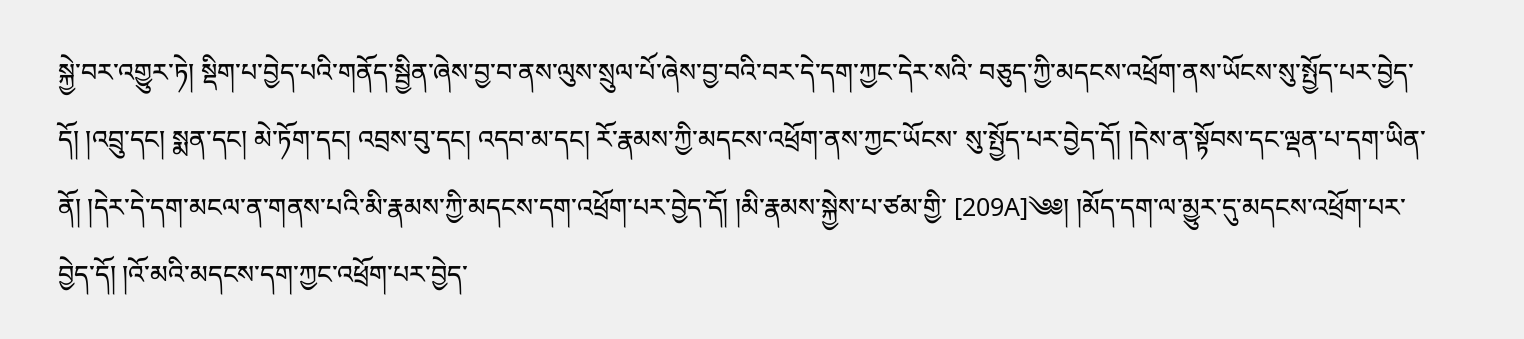སྐྱེ་བར་འགྱུར་ཏེ། སྡིག་པ་བྱེད་པའི་གནོད་སྦྱིན་ཞེས་བྱ་བ་ནས་ལུས་སྲུལ་པོ་ཞེས་བྱ་བའི་བར་དེ་དག་ཀྱང་དེར་སའི་ བཅུད་ཀྱི་མདངས་འཕྲོག་ནས་ཡོངས་སུ་སྤྱོད་པར་བྱེད་དོ། །འབྲུ་དང། སྨན་དང། མེ་ཏོག་དང། འབྲས་བུ་དང། འདབ་མ་དང། རོ་རྣམས་ཀྱི་མདངས་འཕྲོག་ནས་ཀྱང་ཡོངས་ སུ་སྤྱོད་པར་བྱེད་དོ། །དེས་ན་སྟོབས་དང་ལྡན་པ་དག་ཡིན་ནོ། །དེར་དེ་དག་མངལ་ན་གནས་པའི་མི་རྣམས་ཀྱི་མདངས་དག་འཕྲོག་པར་བྱེད་དོ། །མི་རྣམས་སྐྱེས་པ་ཙམ་གྱི་ [209A]༄༅། །མོད་དག་ལ་མྱུར་དུ་མདངས་འཕྲོག་པར་བྱེད་དོ། །འོ་མའི་མདངས་དག་ཀྱང་འཕྲོག་པར་བྱེད་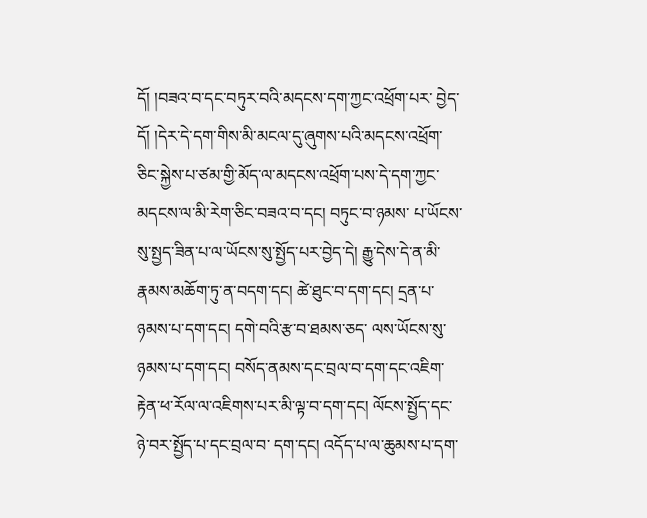དོ། །བཟའ་བ་དང་བཏུར་བའི་མདངས་དག་ཀྱང་འཕྲོག་པར་ བྱེད་དོ། །དེར་དེ་དག་གིས་མི་མངལ་དུ་ཞུགས་པའི་མདངས་འཕྲོག་ཅིང་སྐྱེས་པ་ཙམ་གྱི་མོད་ལ་མདངས་འཕྲོག་པས་དེ་དག་ཀྱང་མདངས་ལ་མི་རེག་ཅིང་བཟའ་བ་དང། བཏུང་བ་ཉམས་ པ་ཡོངས་སུ་སྤྱད་ཟིན་པ་ལ་ཡོངས་སུ་སྤྱོད་པར་བྱེད་དེ། རྒྱུ་དེས་དེ་ན་མི་རྣམས་མཆོག་ཏུ་ན་བདག་དང། ཚེ་ཐུང་བ་དག་དང། དྲན་པ་ཉམས་པ་དག་དང། དགེ་བའི་རྩ་བ་ཐམས་ཅད་ ལས་ཡོངས་སུ་ཉམས་པ་དག་དང། བསོད་ནམས་དང་བྲལ་བ་དག་དང་འཇིག་རྟེན་ཕ་རོལ་ལ་འཇིགས་པར་མི་ལྟ་བ་དག་དང། ལོངས་སྤྱོད་དང་ཉེ་བར་སྤྱོད་པ་དང་བྲལ་བ་ དག་དང། འདོད་པ་ལ་ཆུམས་པ་དག་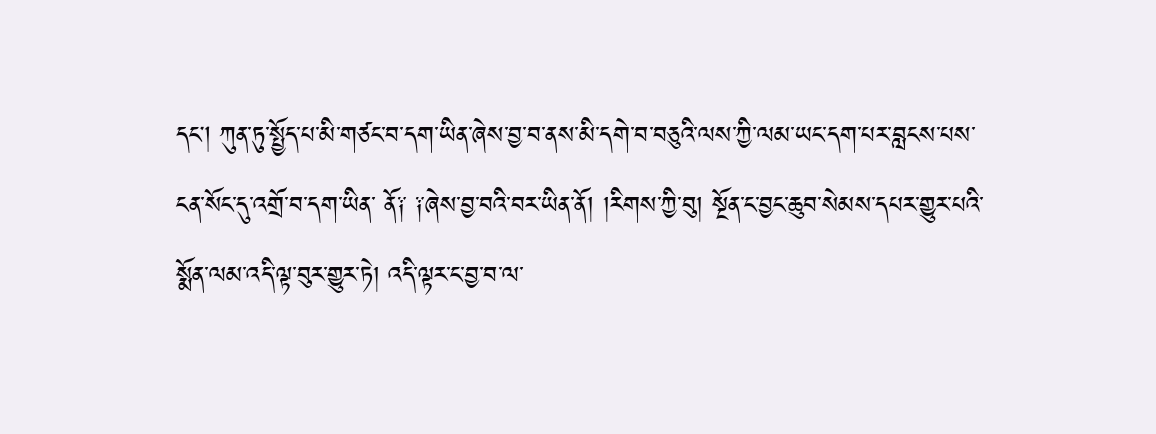དང། ཀུན་ཏུ་སྤྱོད་པ་མི་གཙང་བ་དག་ཡིན་ཞེས་བྱ་བ་ནས་མི་དགེ་བ་བཅུའི་ལས་ཀྱི་ལམ་ཡང་དག་པར་བླངས་པས་ངན་སོང་དུ་འགྲོ་བ་དག་ཡིན་ ནོ༑ ༑ཞེས་བྱ་བའི་བར་ཡིན་ནོ། །རིགས་ཀྱི་བུ། སྔོན་ང་བྱང་ཆུབ་སེམས་དཔར་གྱུར་པའི་སྨོན་ལམ་འདི་ལྟ་བུར་གྱུར་ཏེ། འདི་ལྟར་ང་བྱ་བ་ལ་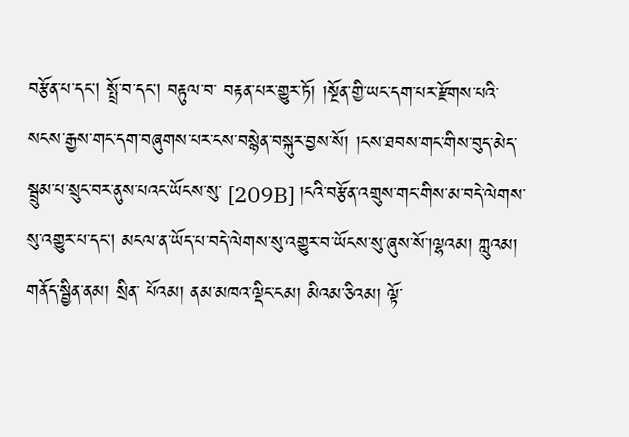བརྩོན་པ་དང། སྤྲོ་བ་དང། བརྟུལ་བ་ བརྟན་པར་གྱུར་ཏོ། །སྔོན་གྱི་ཡང་དག་པར་རྫོགས་པའི་སངས་རྒྱས་གང་དག་བཞུགས་པར་ངས་བསྙེན་བསྐུར་བྱས་སོ། །ངས་ཐབས་གང་གིས་བུད་མེད་སྦྲུམ་པ་སྲུང་བར་ནུས་པའང་ཡོངས་སུ་ [209B] །ངའི་བརྩོན་འགྲུས་གང་གིས་མ་བདེ་ལེགས་སུ་འགྱུར་པ་དང། མངལ་ན་ཡོད་པ་བདེ་ལེགས་སུ་འགྱུར་བ་ཡོངས་སུ་ཞུས་སོ་།ལྷའམ། ཀླུའམ། གནོད་སྦྱིན་ནམ། སྲིན་ པོའམ། ནམ་མཁའ་ལྡིང་ངམ། མིའམ་ཅིའམ། ལྟོ་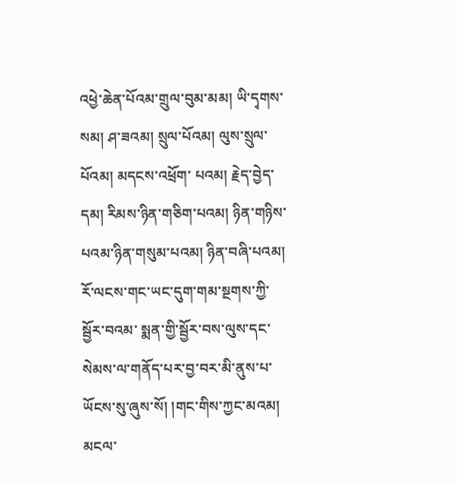འཕྱེ་ཆེན་པོའམ་གྲུལ་བུམ་མམ། ཡི་དྭགས་སམ། ཤ་ཟའམ། སྲུལ་པོའམ། ལུས་སྲུལ་པོའམ། མདངས་འཕྲོག་ པའམ། རྗེད་བྱེད་དམ། རིམས་ཉིན་གཅིག་པའམ། ཉིན་གཉིས་པའམ་ཉིན་གསུམ་པའམ། ཉིན་བཞི་པའམ། རོ་ལངས་གང་ཡང་དུག་གམ་སྔགས་ཀྱི་སྦྱོར་བའམ་ སྨན་གྱི་སྦྱོར་བས་ལུས་དང་སེམས་ལ་གནོད་པར་བྱ་བར་མི་ནུས་པ་ཡོངས་སུ་ཞུས་སོ། །གང་གིས་ཀྱང་མའམ། མངལ་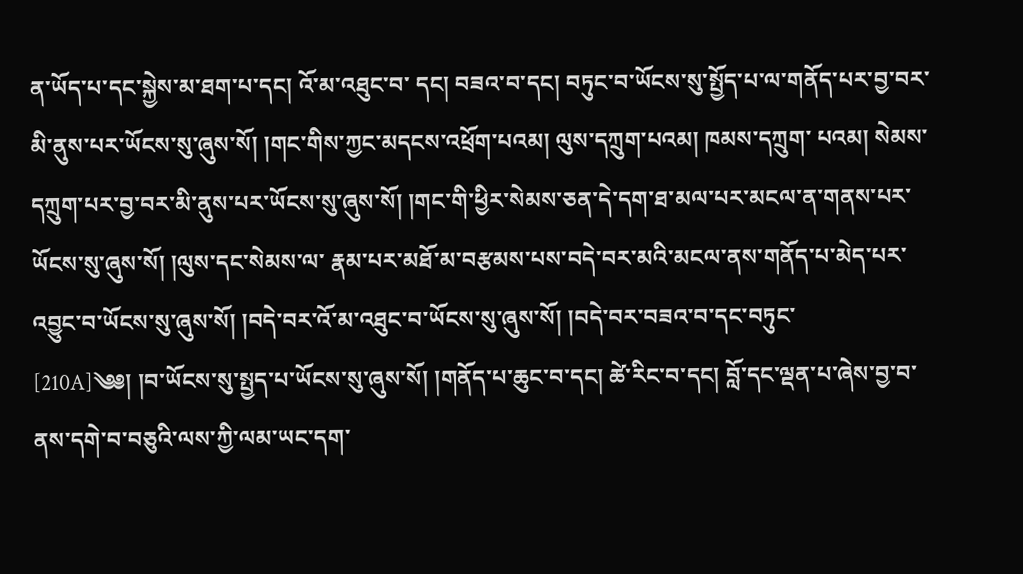ན་ཡོད་པ་དང་སྐྱེས་མ་ཐག་པ་དང། འོ་མ་འཐུང་བ་ དང། བཟའ་བ་དང། བཏུང་བ་ཡོངས་སུ་སྤྱོད་པ་ལ་གནོད་པར་བྱ་བར་མི་ནུས་པར་ཡོངས་སུ་ཞུས་སོ། །གང་གིས་ཀྱང་མདངས་འཕྲོག་པའམ། ལུས་དཀྲུག་པའམ། ཁམས་དཀྲུག་ པའམ། སེམས་དཀྲུག་པར་བྱ་བར་མི་ནུས་པར་ཡོངས་སུ་ཞུས་སོ། །གང་གི་ཕྱིར་སེམས་ཅན་དེ་དག་ཐ་མལ་པར་མངལ་ན་གནས་པར་ཡོངས་སུ་ཞུས་སོ། །ལུས་དང་སེམས་ལ་ རྣམ་པར་མཐོ་མ་བརྩམས་པས་བདེ་བར་མའི་མངལ་ནས་གནོད་པ་མེད་པར་འབྱུང་བ་ཡོངས་སུ་ཞུས་སོ། །བདེ་བར་འོ་མ་འཐུང་བ་ཡོངས་སུ་ཞུས་སོ། །བདེ་བར་བཟའ་བ་དང་བཏུང་ [210A]༄༅། །བ་ཡོངས་སུ་སྤྱད་པ་ཡོངས་སུ་ཞུས་སོ། །གནོད་པ་ཆུང་བ་དང། ཚེ་རིང་བ་དང། བློ་དང་ལྡན་པ་ཞེས་བྱ་བ་ནས་དགེ་བ་བཅུའི་ལས་ཀྱི་ལམ་ཡང་དག་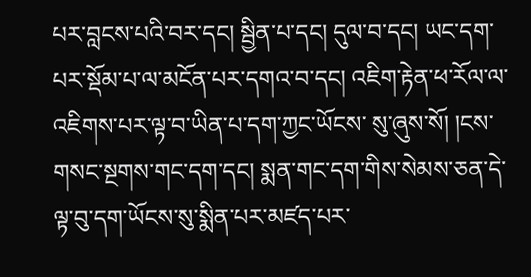པར་བླངས་པའི་བར་དང། སྦྱིན་པ་དང། དུལ་བ་དང། ཡང་དག་པར་སྡོམ་པ་ལ་མངོན་པར་དགའ་བ་དང། འཇིག་རྟེན་ཕ་རོལ་ལ་འཇིགས་པར་ལྟ་བ་ཡིན་པ་དག་ཀྱང་ཡོངས་ སུ་ཞུས་སོ། །ངས་གསང་སྔགས་གང་དག་དང། སྨན་གང་དག་གིས་སེམས་ཅན་དེ་ལྟ་བུ་དག་ཡོངས་སུ་སྨིན་པར་མཛད་པར་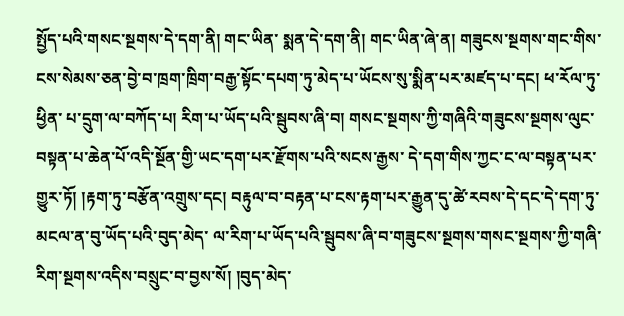སྤྱོད་པའི་གསང་སྔགས་དེ་དག་ནི། གང་ཡིན་ སྨན་དེ་དག་ནི། གང་ཡིན་ཞེ་ན། གཟུངས་སྔགས་གང་གིས་ངས་སེམས་ཅན་བྱེ་བ་ཁྲག་ཁྲིག་བརྒྱ་སྟོང་དཔག་ཏུ་མེད་པ་ཡོངས་སུ་སྨིན་པར་མཛད་པ་དང། ཕ་རོལ་ཏུ་ཕྱིན་ པ་དྲུག་ལ་བཀོད་པ། རིག་པ་ཡོད་པའི་སྦུབས་ཞི་བ། གསང་སྔགས་ཀྱི་གཞིའི་གཟུངས་སྔགས་ལུང་བསྟན་པ་ཆེན་པོ་འདི་སྔོན་གྱི་ཡང་དག་པར་རྫོགས་པའི་སངས་རྒྱས་ དེ་དག་གིས་ཀྱང་ང་ལ་བསྟན་པར་གྱུར་ཏོ། །རྟག་ཏུ་བརྩོན་འགྲུས་དང། བརྟུལ་བ་བརྟན་པ་ངས་རྟག་པར་རྒྱུན་དུ་ཚེ་རབས་དེ་དང་དེ་དག་ཏུ་མངལ་ན་བུ་ཡོད་པའི་བུད་མེད་ ལ་རིག་པ་ཡོད་པའི་སྦུབས་ཞི་བ་གཟུངས་སྔགས་གསང་སྔགས་ཀྱི་གཞི་རིག་སྔགས་འདིས་བསྲུང་བ་བྱས་སོ། །བུད་མེད་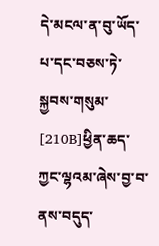དེ་མངལ་ན་བུ་ཡོད་པ་དང་བཅས་ཏེ་སྐྱབས་གསུམ་ [210B]ཕྱིན་ཆད་ཀྱང་ལྷའམ་ཞེས་བྱ་བ་ནས་བདུད་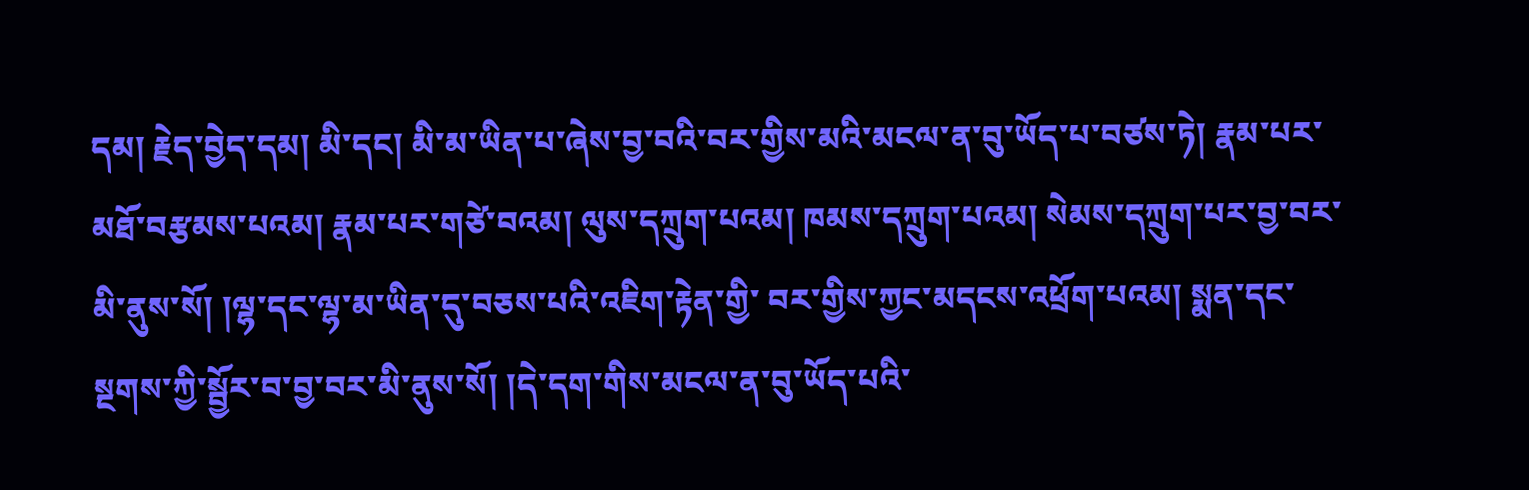དམ། རྗེད་བྱེད་དམ། མི་དང། མི་མ་ཡིན་པ་ཞེས་བྱ་བའི་བར་གྱིས་མའི་མངལ་ན་བུ་ཡོད་པ་བཙས་ཏེ། རྣམ་པར་ མཐོ་བརྩམས་པའམ། རྣམ་པར་གཙེ་བའམ། ལུས་དཀྲུག་པའམ། ཁམས་དཀྲུག་པའམ། སེམས་དཀྲུག་པར་བྱ་བར་མི་ནུས་སོ། །ལྷ་དང་ལྷ་མ་ཡིན་དུ་བཅས་པའི་འཇིག་རྟེན་གྱི་ བར་གྱིས་ཀྱང་མདངས་འཕྲོག་པའམ། སྨན་དང་སྔགས་ཀྱི་སྦྱོར་བ་བྱ་བར་མི་ནུས་སོ། །དེ་དག་གིས་མངལ་ན་བུ་ཡོད་པའི་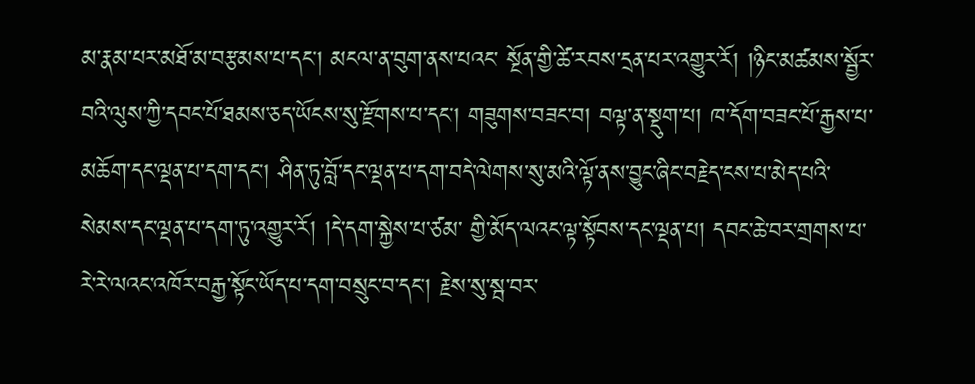མ་རྣམ་པར་མཐོ་མ་བརྩམས་པ་དང། མངལ་ན་བུག་ནས་པའང་ སྔོན་གྱི་ཚེ་རབས་དྲན་པར་འགྱུར་རོ། །ཉིང་མཚམས་སྦྱོར་བའི་ལུས་ཀྱི་དབང་པོ་ཐམས་ཅད་ཡོངས་སུ་རྫོགས་པ་དང། གཟུགས་བཟང་བ། བལྟ་ན་སྡུག་པ། ཁ་དོག་བཟང་པོ་རྒྱས་པ་ མཆོག་དང་ལྡན་པ་དག་དང། ཤིན་ཏུ་བློ་དང་ལྡན་པ་དག་བདེ་ལེགས་སུ་མའི་ལྟོ་ནས་བྱུང་ཞིང་བརྗེད་ངས་པ་མེད་པའི་སེམས་དང་ལྡན་པ་དག་ཏུ་འགྱུར་རོ། །དེ་དག་སྐྱེས་པ་ཙམ་ གྱི་མོད་ལའང་ལྟ་སྟོབས་དང་ལྡན་པ། དབང་ཆེ་བར་གྲགས་པ་རེ་རེ་ལའང་འཁོར་བརྒྱ་སྟོང་ཡོད་པ་དག་བསྲུང་བ་དང། རྗེས་སུ་སྦ་བར་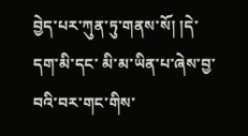བྱེད་པར་ཀུན་ཏུ་གནས་སོ། །དེ་དག་མི་དང་ མི་མ་ཡིན་པ་ཞེས་བྱ་བའི་བར་གང་གིས་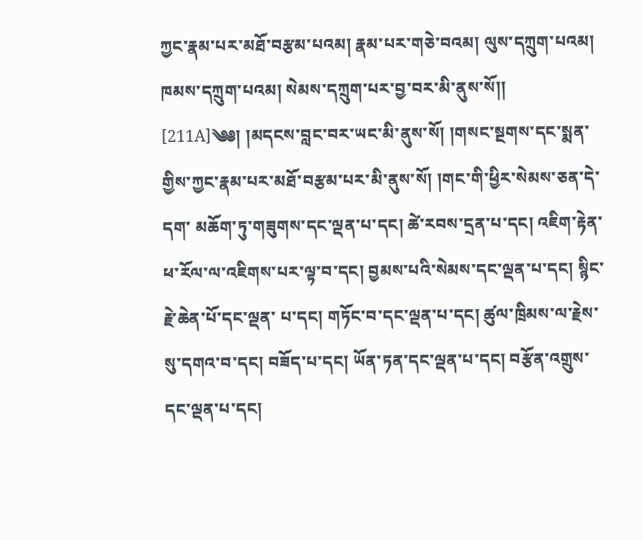ཀྱང་རྣམ་པར་མཐོ་བརྩམ་པའམ། རྣམ་པར་གཅེ་བའམ། ལུས་དཀྲུག་པའམ། ཁམས་དཀྲུག་པའམ། སེམས་དཀྲུག་པར་བྱ་བར་མི་ནུས་སོ།། [211A]༄༅། །མདངས་བླང་བར་ཡང་མི་ནུས་སོ། །གསང་སྔགས་དང་སྨན་གྱིས་ཀྱང་རྣམ་པར་མཐོ་བརྩམ་པར་མི་ནུས་སོ། །གང་གི་ཕྱིར་སེམས་ཅན་དེ་དག་ མཆོག་ཏུ་གཟུགས་དང་ལྡན་པ་དང། ཚེ་རབས་དྲན་པ་དང། འཇིག་རྟེན་ཕ་རོལ་ལ་འཇིགས་པར་ལྟ་བ་དང། བྱམས་པའི་སེམས་དང་ལྡན་པ་དང། སྙིང་རྗེ་ཆེན་པོ་དང་ལྡན་ པ་དང། གཏོང་བ་དང་ལྡན་པ་དང། ཚུལ་ཁྲིམས་ལ་རྗེས་སུ་དགའ་བ་དང། བཟོད་པ་དང། ཡོན་ཏན་དང་ལྡན་པ་དང། བརྩོན་འགྲུས་དང་ལྡན་པ་དང།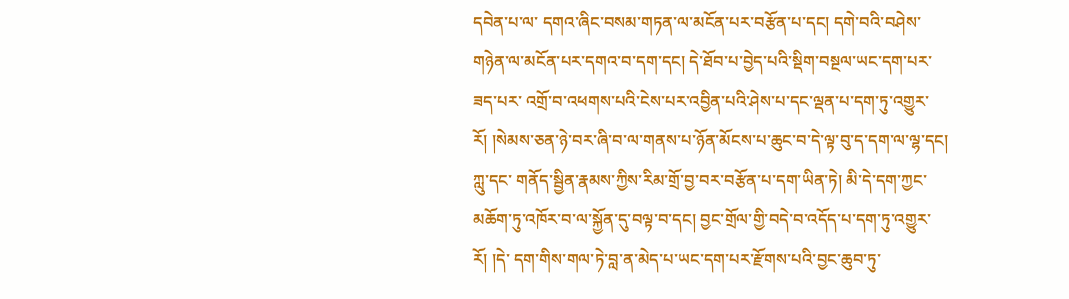དབེན་པ་ལ་ དགའ་ཞིང་བསམ་གཏན་ལ་མངོན་པར་བརྩོན་པ་དང། དགེ་བའི་བཤེས་གཉེན་ལ་མངོན་པར་དགའ་བ་དག་དང། དེ་ཐོབ་པ་བྱེད་པའི་སྡིག་བསྔལ་ཡང་དག་པར་ཟད་པར་ འགྲོ་བ་འཕགས་པའི་ངེས་པར་འབྱིན་པའི་ཤེས་པ་དང་ལྡན་པ་དག་ཏུ་འགྱུར་རོ། །སེམས་ཅན་ཉེ་བར་ཞི་བ་ལ་གནས་པ་ཉོན་མོངས་པ་ཆུང་བ་དེ་ལྟ་བུ་ད་དག་ལ་ལྷ་དང། ཀླུ་དང་ གནོད་སྦྱིན་རྣམས་ཀྱིས་རིམ་གྲོ་བྱ་བར་བརྩོན་པ་དག་ཡིན་ཏེ། མི་དེ་དག་ཀྱང་མཆོག་ཏུ་འཁོར་བ་ལ་སྐྱོན་དུ་བལྟ་བ་དང། བྱང་གྲོལ་གྱི་བདེ་བ་འདོད་པ་དག་ཏུ་འགྱུར་རོ། །དེ་ དག་གིས་གལ་ཏེ་བླ་ན་མེད་པ་ཡང་དག་པར་རྫོགས་པའི་བྱང་ཆུབ་ཏུ་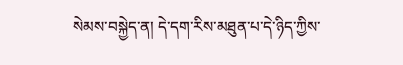སེམས་བསྐྱེད་ན། དེ་དག་རིས་མཐུན་པ་དེ་ཉིད་ཀྱིས་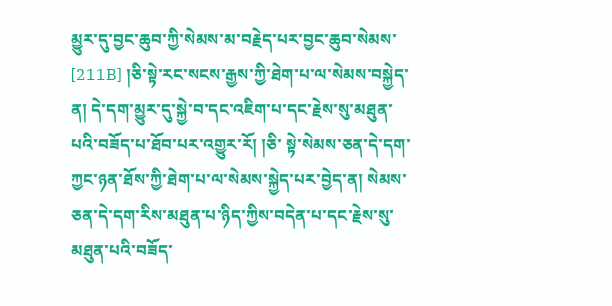མྱུར་དུ་བྱང་ཆུབ་ཀྱི་སེམས་མ་བརྗེད་པར་བྱང་ཆུབ་སེམས་ [211B] །ཅི་སྟེ་རང་སངས་རྒྱས་ཀྱི་ཐེག་པ་ལ་སེམས་བསྐྱེད་ན། དེ་དག་མྱུར་དུ་སྐྱེ་བ་དང་འཇིག་པ་དང་རྗེས་སུ་མཐུན་པའི་བཟོད་པ་ཐོབ་པར་འགྱུར་རོ། །ཅི་ སྟེ་སེམས་ཅན་དེ་དག་ཀྱང་ཉན་ཐོས་ཀྱི་ཐེག་པ་ལ་སེམས་སྐྱེད་པར་བྱེད་ན། སེམས་ཅན་དེ་དག་རིས་མཐུན་པ་ཉིད་ཀྱིས་བདེན་པ་དང་རྗེས་སུ་མཐུན་པའི་བཟོད་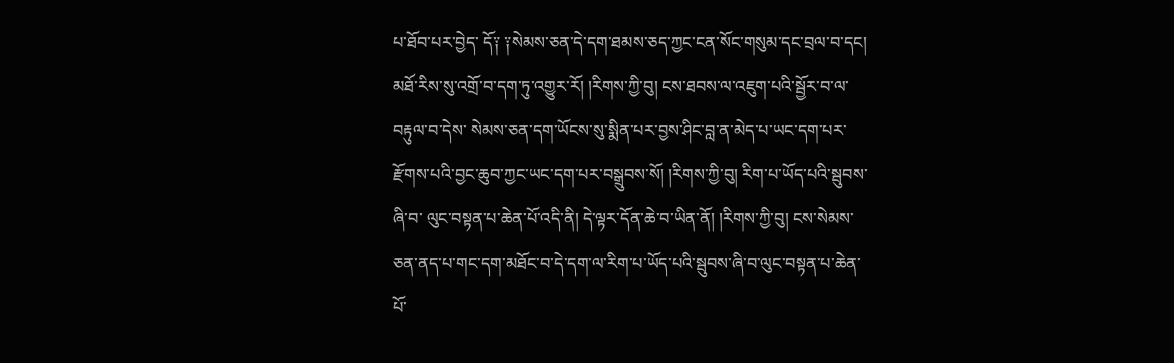པ་ཐོབ་པར་བྱེད་ དོ༑ ༑སེམས་ཅན་དེ་དག་ཐམས་ཅད་ཀྱང་ངན་སོང་གསུམ་དང་བྲལ་བ་དང། མཐོ་རིས་སུ་འགྲོ་བ་དག་ཏུ་འགྱུར་རོ། །རིགས་ཀྱི་བུ། ངས་ཐབས་ལ་འཇུག་པའི་སྦྱོར་བ་ལ་བརྟུལ་བ་དེས་ སེམས་ཅན་དག་ཡོངས་སུ་སྨིན་པར་བྱས་ཤིང་བླ་ན་མེད་པ་ཡང་དག་པར་རྫོགས་པའི་བྱང་ཆུབ་ཀྱང་ཡང་དག་པར་བསྒྲུབས་སོ། །རིགས་ཀྱི་བུ། རིག་པ་ཡོད་པའི་སྦུབས་ཞི་བ་ ལུང་བསྟན་པ་ཆེན་པོ་འདི་ནི། དེ་ལྟར་དོན་ཆེ་བ་ཡིན་ནོ། །རིགས་ཀྱི་བུ། ངས་སེམས་ཅན་ནད་པ་གང་དག་མཐོང་བ་དེ་དག་ལ་རིག་པ་ཡོད་པའི་སྦུབས་ཞི་བ་ལུང་བསྟན་པ་ཆེན་པོ་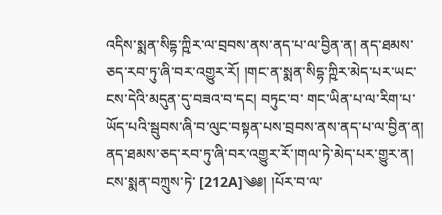འདིས་སྨན་སིདྷ་ཀྵིར་ལ་བྲབས་ནས་ནད་པ་ལ་བྱིན་ན། ནད་ཐམས་ཅད་རབ་ཏུ་ཞི་བར་འགྱུར་རོ། །གང་ན་སྨན་སིདྷ་ཀྵིར་མེད་པར་ཡང་ངས་དེའི་མདུན་དུ་བཟའ་བ་དང། བཏུང་བ་ གང་ཡིན་པ་ལ་རིག་པ་ཡོད་པའི་སྦུབས་ཞི་བ་ལུང་བསྟན་པས་བྲབས་ནས་ནད་པ་ལ་བྱིན་ན། ནད་ཐམས་ཅད་རབ་ཏུ་ཞི་བར་འགྱུར་རོ་།གལ་ཏེ་མེད་པར་གྱུར་ན། ངས་སྨན་བཀྲུས་ཏེ་ [212A]༄༅། །པོར་བ་ལ་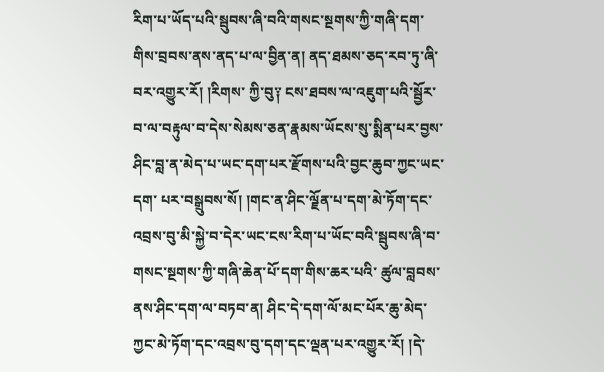རིག་པ་ཡོད་པའི་སྦུབས་ཞི་བའི་གསང་སྔགས་ཀྱི་གཞི་དག་གིས་བྲབས་ནས་ནད་པ་ལ་བྱིན་ན། ནད་ཐམས་ཅད་རབ་ཏུ་ཞི་བར་འགྱུར་རོ། །རིགས་ ཀྱི་བུ༑ ངས་ཐབས་ལ་འཇུག་པའི་སྦྱོར་བ་ལ་བརྟུལ་བ་དེས་སེམས་ཅན་རྣམས་ཡོངས་སུ་སྨིན་པར་བྱས་ཤིང་བླ་ན་མེད་པ་ཡང་དག་པར་རྫོགས་པའི་བྱང་ཆུབ་ཀྱང་ཡང་དག་ པར་བསྒྲུབས་སོ། །གང་ན་ཤིང་ལྗོན་པ་དག་མེ་ཏོག་དང་འབྲས་བུ་མི་སྐྱེ་བ་དེར་ཡང་ངས་རིག་པ་ཡོང་བའི་སྦུབས་ཞི་བ་གསང་སྔགས་ཀྱི་གཞི་ཆེན་པོ་དག་གིས་ཆར་པའི་ ཚུལ་བླབས་ནས་ཤིང་དག་ལ་བཏབ་ན། ཤིང་དེ་དག་ལོ་མང་པོར་ཆུ་མེད་ཀྱང་མེ་ཏོག་དང་འབྲས་བུ་དག་དང་ལྡན་པར་འགྱུར་རོ། །དེ་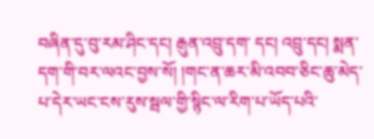བཞིན་དུ་བུ་རམ་ཤིང་དང། རྒུན་འབྲུ་དག་ དང། འབྲུ་དང། སྨན་དག་གི་བར་ལའང་བྱས་སོ། །གང་ན་ཆར་མི་འབབ་ཅིང་ཆུ་མེད་པ་དེར་ཡང་ངས་རུས་སྦལ་གྱི་སྙིང་ལ་རིག་པ་ཡོད་པའི་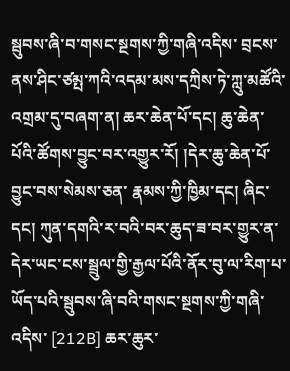སྦུབས་ཞི་བ་གསང་སྔགས་ཀྱི་གཞི་འདིས་ བྲངས་ནས་ཤིང་ཙམྤ་ཀའི་འདམ་མས་དཀྲིས་ཏེ་ཀླུ་མཚོའི་འགྲམ་དུ་བཞག་ན། ཆར་ཆེན་པོ་དང། ཆུ་ཆེན་པོའི་ཚོགས་བྱུང་བར་འགྱུར་རོ། །དེར་ཆུ་ཆེན་པོ་བྱུང་བས་སེམས་ཅན་ རྣམས་ཀྱི་ཁྱིམ་དང། ཞིང་དང། ཀུན་དགའི་ར་བའི་བར་ཆུད་ཟ་བར་གྱུར་ན་དེར་ཡང་ངས་སྦྲུལ་གྱི་རྒྱལ་པོའི་ནོར་བུ་ལ་རིག་པ་ཡོད་པའི་སྦུབས་ཞི་བའི་གསང་སྔགས་ཀྱི་གཞི་འདིས་ [212B] ཆར་ཆུར་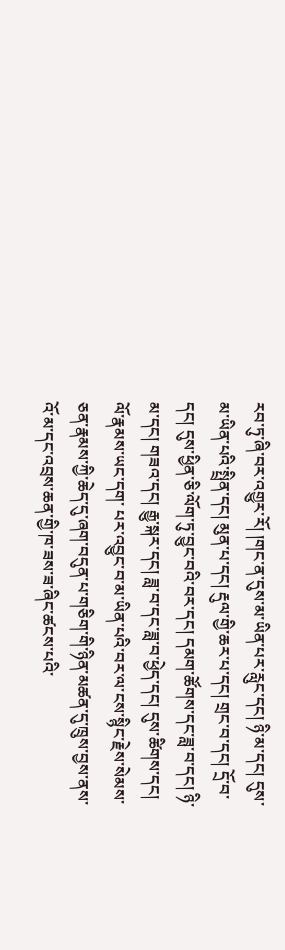རབ་ཏུ་ཞི་བར་འགྱུར་རོ། །གང་ན་དུས་མ་ཡིན་པར་རླུང་དང། ཉི་མ་དང། དུས་མ་ཡིན་པའི་སྤྲིན་དང། མུན་པ་དང། རྡུལ་གྱི་ཆར་པ་དང། གྲང་བ་དང། དྲོ་བ་ དང། དུས་ཕྱིན་ཅི་ལོག་ཏུ་བྱུང་བའི་བར་དང། དམག་ཚོགས་དང་ཟླ་བ་དང། ཉི་མ་དང། གཟའ་དང། རྒྱུ་སྐར་དང། ཟླ་བ་དང་ཟླ་བ་ཕྱེད་དང། དུས་ཚིགས་དང། ལོ་རྣམས་ཡང་དག་ པར་འབྱུང་བ་མ་ཡིན་པའི་བར་ལ་ངས་སྙིང་རྗེས་སེམས་ཅན་རྣམས་ཀྱི་ཆེད་དུ་ཞག་བདུན་པ་གཅིག་གི་ཉིན་མཚན་དུ་ཁྲུས་བྱས་ནས་འོ་མ་དང་འབྲས་ཆན་གྱི་ཁ་ཟས་ཟ་ཞིང་ཚངས་པའི་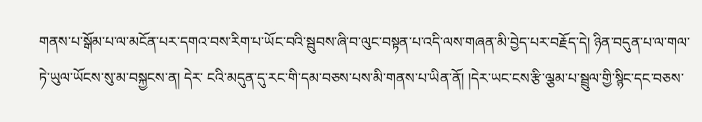གནས་པ་སྒོམ་པ་ལ་མངོན་པར་དགའ་བས་རིག་པ་ཡོང་བའི་སྦུབས་ཞི་བ་ལུང་བསྟན་པ་འདི་ལས་གཞན་མི་བྱེད་པར་བརྗོད་དེ། ཉིན་བདུན་པ་ལ་གལ་ཏེ་ཡུལ་ཡོངས་སུ་མ་བསྐྱངས་ན། དེར་ ངའི་མདུན་དུ་རང་གི་དམ་བཅས་པས་མི་གནས་པ་ཡིན་ནོ། །དེར་ཡང་ངས་རྩི་ལྕམ་པ་སྦྲུལ་གྱི་སྙིང་དང་བཅས་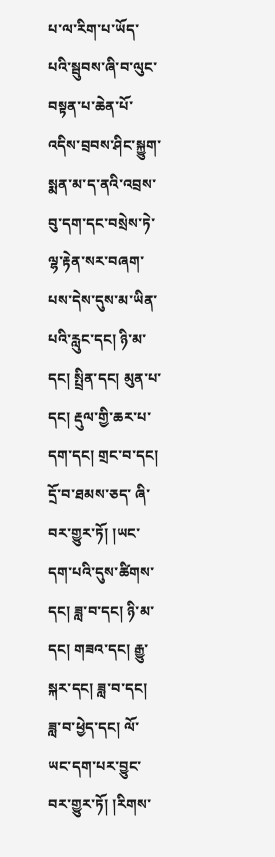པ་ལ་རིག་པ་ཡོད་པའི་སྦུབས་ཞི་བ་ལུང་བསྟན་པ་ཆེན་པོ་འདིས་བྲབས་ཤིང་སྐྱུག་ སྨན་མ་ད་ནའི་འབྲས་བུ་དག་དང་བསྲེས་ཏེ་ལྷ་རྟེན་སར་བཞག་པས་དེས་དུས་མ་ཡིན་པའི་རླུང་དང། ཉི་མ་དང། སྤྲིན་དང། མུན་པ་དང། རྡུལ་གྱི་ཆར་པ་དག་དང། གྲང་བ་དང། དྲོ་བ་ཐམས་ཅད་ ཞི་བར་གྱུར་ཏོ། །ཡང་དག་པའི་དུས་ཚིགས་དང། ཟླ་བ་དང། ཉི་མ་དང། གཟའ་དང། རྒྱུ་སྐར་དང། ཟླ་བ་དང། ཟླ་བ་ཕྱེད་དང། ལོ་ཡང་དག་པར་བྱུང་བར་གྱུར་ཏོ། །རིགས་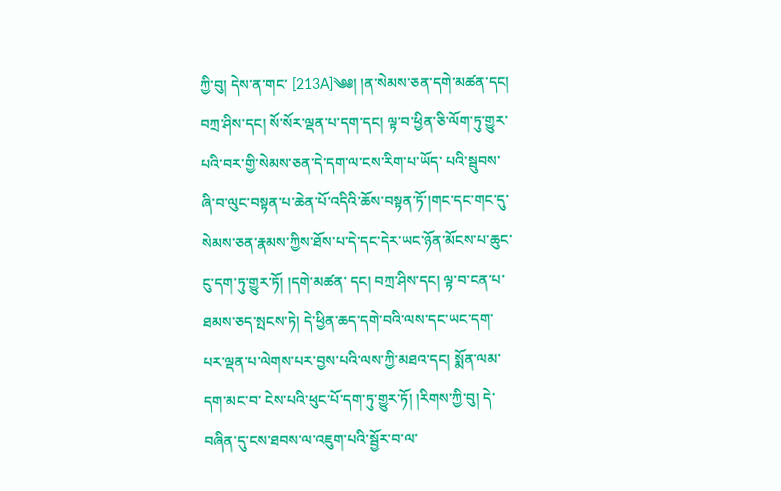ཀྱི་བུ། དེས་ན་གང་ [213A]༄༅། །ན་སེམས་ཅན་དགེ་མཚན་དང། བཀྲ་ཤིས་དང། སོ་སོར་ལྡན་པ་དག་དང། ལྟ་བ་ཕྱིན་ཅི་ལོག་ཏུ་གྱུར་པའི་བར་གྱི་སེམས་ཅན་དེ་དག་ལ་ངས་རིག་པ་ཡོད་ པའི་སྦུབས་ཞི་བ་ལུང་བསྟན་པ་ཆེན་པོ་འདིའི་ཆོས་བསྟན་ཏོ་།གང་དང་གང་དུ་སེམས་ཅན་རྣམས་ཀྱིས་ཐོས་པ་དེ་དང་དེར་ཡང་ཉོན་མོངས་པ་ཆུང་ངུ་དག་ཏུ་གྱུར་ཏོ། །དགེ་མཚན་ དང། བཀྲ་ཤིས་དང། ལྟ་བ་ངན་པ་ཐམས་ཅད་སྤངས་ཏེ། དེ་ཕྱིན་ཆད་དགེ་བའི་ལས་དང་ཡང་དག་པར་ལྡན་པ་ལེགས་པར་བྱས་པའི་ལས་ཀྱི་མཐའ་དང། སྨོན་ལམ་དག་མང་བ་ ངེས་པའི་ཕུང་པོ་དག་ཏུ་གྱུར་ཏོ། །རིགས་ཀྱི་བུ། དེ་བཞིན་དུ་ངས་ཐབས་ལ་འཇུག་པའི་སྦྱོར་བ་ལ་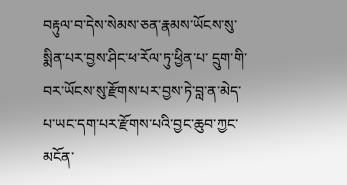བརྟུལ་བ་དེས་སེམས་ཅན་རྣམས་ཡོངས་སུ་སྨིན་པར་བྱས་ཤིང་ཕ་རོལ་ཏུ་ཕྱིན་པ་ དྲུག་གི་བར་ཡོངས་སུ་རྫོགས་པར་བྱས་ཏེ་བླ་ན་མེད་པ་ཡང་དག་པར་རྫོགས་པའི་བྱང་ཆུབ་ཀྱང་མངོན་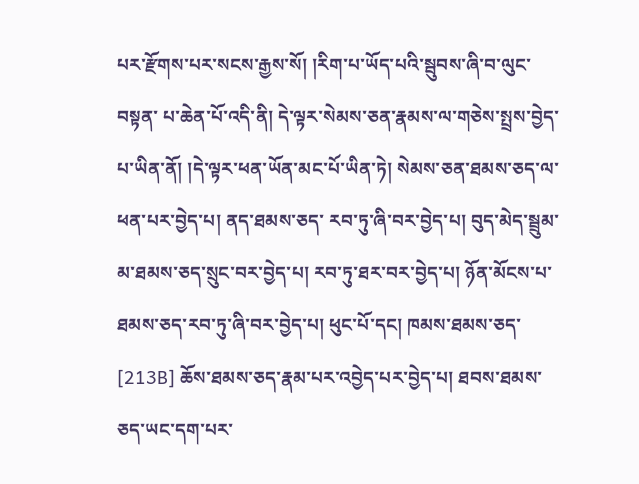པར་རྫོགས་པར་སངས་རྒྱས་སོ། །རིག་པ་ཡོད་པའི་སྦུབས་ཞི་བ་ལུང་བསྟན་ པ་ཆེན་པོ་འདི་ནི། དེ་ལྟར་སེམས་ཅན་རྣམས་ལ་གཅེས་སྤྲས་བྱེད་པ་ཡིན་ནོ། །དེ་ལྟར་ཕན་ཡོན་མང་པོ་ཡིན་ཏེ། སེམས་ཅན་ཐམས་ཅད་ལ་ཕན་པར་བྱེད་པ། ནད་ཐམས་ཅད་ རབ་ཏུ་ཞི་བར་བྱེད་པ། བུད་མེད་སྦྲུམ་མ་ཐམས་ཅད་སྲུང་བར་བྱེད་པ། རབ་ཏུ་ཐར་བར་བྱེད་པ། ཉོན་མོངས་པ་ཐམས་ཅད་རབ་ཏུ་ཞི་བར་བྱེད་པ། ཕུང་པོ་དང། ཁམས་ཐམས་ཅད་ [213B] ཆོས་ཐམས་ཅད་རྣམ་པར་འབྱེད་པར་བྱེད་པ། ཐབས་ཐམས་ཅད་ཡང་དག་པར་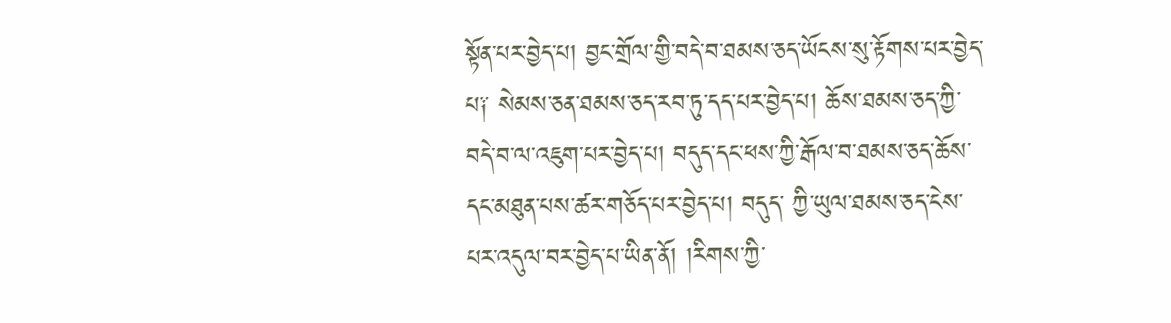སྟོན་པར་བྱེད་པ། བྱང་གྲོལ་གྱི་བདེ་བ་ཐམས་ཅད་ཡོངས་སུ་རྟོགས་པར་བྱེད་ པ༑ སེམས་ཅན་ཐམས་ཅད་རབ་ཏུ་དད་པར་བྱེད་པ། ཆོས་ཐམས་ཅད་ཀྱི་བདེ་བ་ལ་འཇུག་པར་བྱེད་པ། བདུད་དང་ཕས་ཀྱི་རྒོལ་བ་ཐམས་ཅད་ཆོས་དང་མཐུན་པས་ཚར་གཅོད་པར་བྱེད་པ། བདུད་ ཀྱི་ཡུལ་ཐམས་ཅད་ངེས་པར་འདུལ་བར་བྱེད་པ་ཡིན་ནོ། །རིགས་ཀྱི་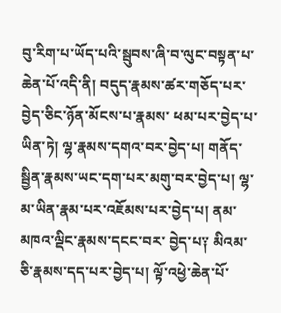བུ་རིག་པ་ཡོད་པའི་སྦུབས་ཞི་བ་ལུང་བསྟན་པ་ཆེན་པོ་འདི་ནི། བདུད་རྣམས་ཚར་གཅོད་པར་བྱེད་ཅིང་ཉོན་མོངས་པ་རྣམས་ ཕམ་པར་བྱེད་པ་ཡིན་ཏེ། ལྷ་རྣམས་དགའ་བར་བྱེད་པ། གནོད་སྦྱིན་རྣམས་ཡང་དག་པར་མགུ་བར་བྱེད་པ། ལྷ་མ་ཡིན་རྣམ་པར་འཇོམས་པར་བྱེད་པ། ནམ་མཁའ་ལྡིང་རྣམས་དངང་བར་ བྱེད་པ༑ མིའམ་ཅི་རྣམས་དད་པར་བྱེད་པ། ལྟོ་འཕྱེ་ཆེན་པོ་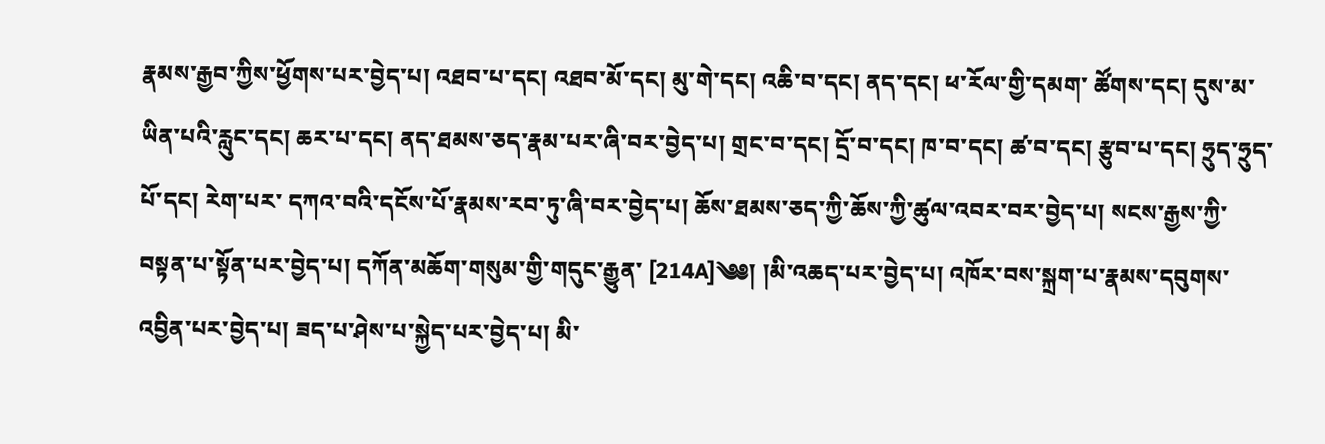རྣམས་རྒྱབ་ཀྱིས་ཕྱོགས་པར་བྱེད་པ། འཐབ་པ་དང། འཐབ་མོ་དང། མུ་གེ་དང། འཆི་བ་དང། ནད་དང། ཕ་རོལ་གྱི་དམག་ ཚོགས་དང། དུས་མ་ཡིན་པའི་རླུང་དང། ཆར་པ་དང། ནད་ཐམས་ཅད་རྣམ་པར་ཞི་བར་བྱེད་པ། གྲང་བ་དང། དྲོ་བ་དང། ཁ་བ་དང། ཚ་བ་དང། རྩུབ་པ་དང། ཧྲུད་ཧྲུད་པོ་དང། རེག་པར་ དཀའ་བའི་དངོས་པོ་རྣམས་རབ་ཏུ་ཞི་བར་བྱེད་པ། ཆོས་ཐམས་ཅད་ཀྱི་ཆོས་ཀྱི་ཚུལ་འབར་བར་བྱེད་པ། སངས་རྒྱས་ཀྱི་བསྟན་པ་སྟོན་པར་བྱེད་པ། དཀོན་མཆོག་གསུམ་གྱི་གདུང་རྒྱུན་ [214A]༄༅། །མི་འཆད་པར་བྱེད་པ། འཁོར་བས་སྐྲག་པ་རྣམས་དབུགས་འབྱིན་པར་བྱེད་པ། ཟད་པ་ཤེས་པ་སྐྱེད་པར་བྱེད་པ། མི་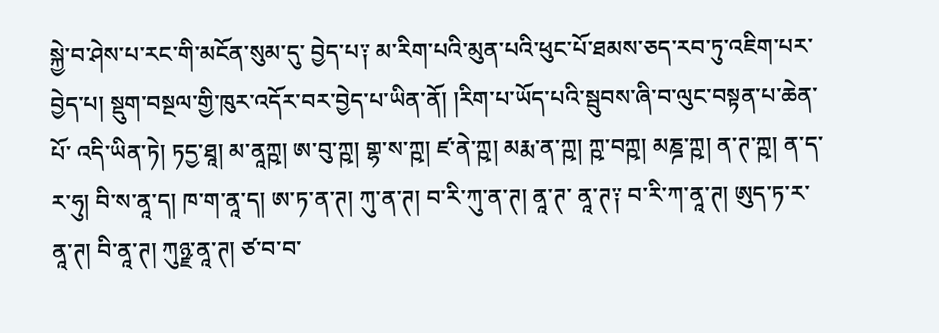སྐྱེ་བ་ཤེས་པ་རང་གི་མངོན་སུམ་དུ་ བྱེད་པ༑ མ་རིག་པའི་མུན་པའི་ཕུང་པོ་ཐམས་ཅད་རབ་ཏུ་འཇིག་པར་བྱེད་པ། སྡུག་བསྔལ་གྱི་ཁུར་འདོར་བར་བྱེད་པ་ཡིན་ནོ། །རིག་པ་ཡོད་པའི་སྦུབས་ཞི་བ་ལུང་བསྟན་པ་ཆེན་པོ་ འདི་ཡིན་ཏེ། ཏདྱ་ཐཱ། མ་ནཱཀྵ། ཨ་བུ་ཀྵ། གྷ་ས་ཀྵ། ཛ་ནེ་ཀྵ། མརྨ་ན་ཀྵ། ཀྵ་བཀྵ། མཎྜ་ཀྵ། ན་ཊ་ཀྵ། ན་ད་ར་ཧུ། བི་ས་ནཱ་ད། ཁ་ག་ནཱ་ད། ཨ་ཏ་ན་ཊ། ཀུ་ན་ཊ། བ་རི་ཀུ་ན་ཊ། ནཱ་ཊ་ ནཱ་ཊ༑ བ་རི་ཀ་ནཱ་ཊ། ཨུད་ཏ་ར་ནཱ་ཊ། བི་ནཱ་ཊ། ཀུཉྫ་ནཱ་ཊ། ཙ་བ་བ་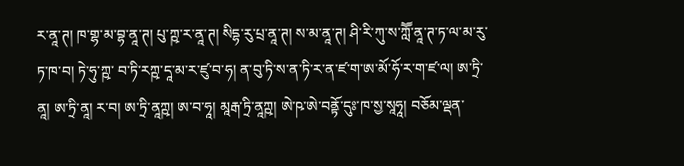ར་ནཱ་ཊ། ཁ་གྷ་མ་བྷ་ནཱ་ཊ། པུ་ཀྵ་ར་ནཱ་ཊ། སིདྷ་རུ་པྲ་ནཱ་ཊ། ས་མ་ནཱ་ཊ། ཤི་རི་ཀུ་ས་ཀླཽ་ནཱ་ཊ་ཏ་ལ་མ་རུ་ཏ་ཁ་བ། ཏེ་ཧུ་ཀྵ་ བ་ཏི་རཀྵ་དཱ་མ་ར་ཛུ་བ་ཧ། ན་བུ་ཏི་ས་ན་ཏི་ར་ན་ཛ་ག་ཨ་མོ་ཧོ་ར་ག་ཛ་ལ། ཨ་ཏྲི་ནཱ། ཨ་ཏྲི་ནཱ། ར་བ། ཨ་ཏྲི་ནཱཀྵ། ཨ་བ་ཧཱ། མཱརྒ་ཏྲི་ནཱཀྵ། ཨེ་ཥ་ཨེ་བནྟོ་དུཿ་ཁ་སྱ་སཱཧཱ། བཅོམ་ལྡན་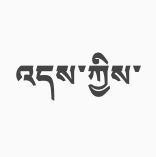འདས་ཀྱིས་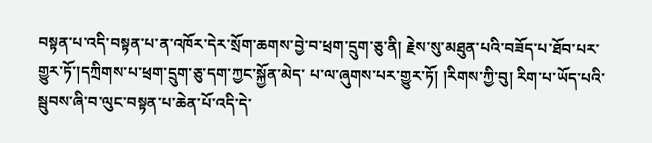བསྟན་པ་འདི་བསྟན་པ་ན་འཁོར་དེར་སྲོག་ཆགས་བྱེ་བ་ཕྲག་དྲུག་ཅུ་ནི། རྗེས་སུ་མཐུན་པའི་བཟོད་པ་ཐོབ་པར་གྱུར་ཏོ་།དཀྲིགས་པ་ཕྲག་དྲུག་ཅུ་དག་ཀྱང་སྐྱོན་མེད་ པ་ལ་ཞུགས་པར་གྱུར་ཏོ། །རིགས་ཀྱི་བུ། རིག་པ་ཡོད་པའི་སྦུབས་ཞི་བ་ལུང་བསྟན་པ་ཆེན་པོ་འདི་དེ་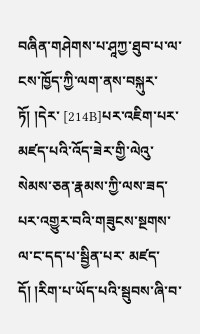བཞིན་གཤེགས་པ་ཤཱཀྱ་ཐུབ་པ་ལ་ངས་ཁྱོད་ཀྱི་ལག་ནས་བསྐུར་ཏོ། །དེར་ [214B]པར་འཇིག་པར་མཛད་པའི་འོད་ཟེར་གྱི་ལེའུ་སེམས་ཅན་རྣམས་ཀྱི་ལས་ཟད་པར་འགྱུར་བའི་གཟུངས་སྔགས་ལ་ང་དད་པ་སྦྱིན་པར་ མཛད་དོ། །རིག་པ་ཡོད་པའི་སྦུབས་ཞི་བ་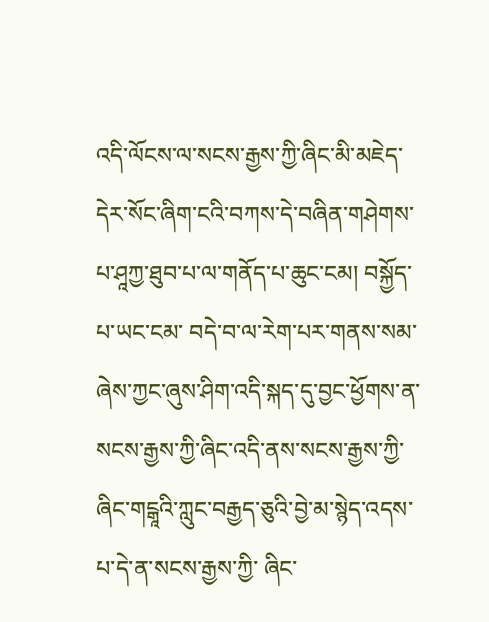འདི་ལོངས་ལ་སངས་རྒྱས་ཀྱི་ཞིང་མི་མཇེད་དེར་སོང་ཞིག་ངའི་བཀས་དེ་བཞིན་གཤེགས་པ་ཤཱཀྱ་ཐུབ་པ་ལ་གནོད་པ་ཆུང་ངམ། བསྐྱོད་པ་ཡང་ངམ་ བདེ་བ་ལ་རེག་པར་གནས་སམ་ཞེས་ཀྱང་ཞུས་ཤིག་འདི་སྐད་དུ་བྱང་ཕྱོགས་ན་སངས་རྒྱས་ཀྱི་ཞིང་འདི་ནས་སངས་རྒྱས་ཀྱི་ཞིང་གངྒཱའི་ཀླུང་བརྒྱད་ཅུའི་བྱེ་མ་སྙེད་འདས་པ་དེ་ན་སངས་རྒྱས་ཀྱི་ ཞིང་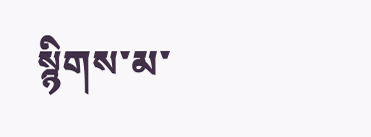སྙིགས་མ་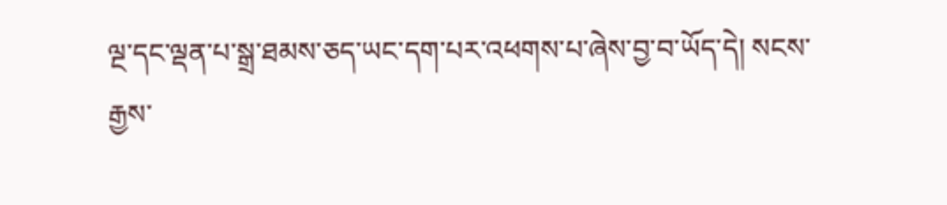ལྔ་དང་ལྡན་པ་སྒྲ་ཐམས་ཅད་ཡང་དག་པར་འཕགས་པ་ཞེས་བྱ་བ་ཡོད་དེ། སངས་རྒྱས་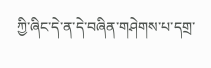ཀྱི་ཞིང་དེ་ན་དེ་བཞིན་གཤེགས་པ་དགྲ་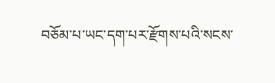བཅོམ་པ་ཡང་དག་པར་རྫོགས་པའི་སངས་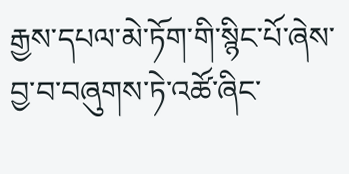རྒྱས་དཔལ་མེ་ཏོག་གི་སྙིང་པོ་ཞེས་བྱ་བ་བཞུགས་ཏེ་འཚོ་ཞིང་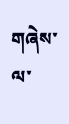གཞེས་ལ་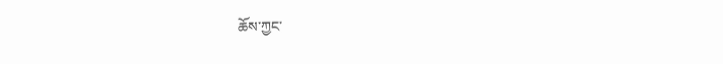ཆོས་ཀྱང་